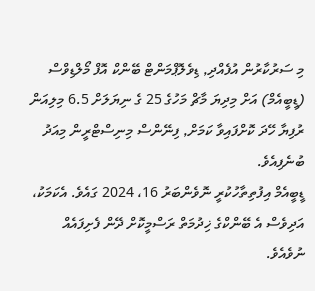މި ސަރުކާރުން އުފެއްދި, ޑިވެލޮޕްމަންޓް ބޭންކް އޮފް މޯލްޑިވްސް (ޑީބީއެމް) އަށް މިދިޔަ މާޗް މަހުގެ 25 ގެ ނިޔަލަށް 6.5 މިލިއަން ރުފިޔާ ހޭދަ ކޮށްފައިވާ ކަމަށް, ފިނޭންސް މިނިސްޓްރީން މިއަދު ބުނެފިއެވެ.
ޑީބީއެމް އިފުތިތާހުކުރީ ނޮވެންބަރު 16، 2024 ގައެވެ. އެކަމަކު، އަދިވެސް އެ ބޭންކްގެ ޚިދުމަތް ރަސްމީކޮށް ދޭން ފެށިފައެއް ނުވެއެވެ.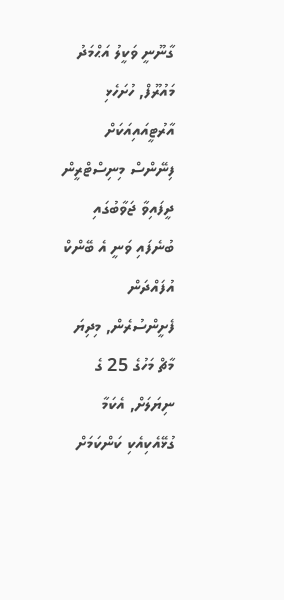ގާނޫނީ ވަކީލު އަޙްމަދު މައުރޫފް, ހުށަހެޅި އާރުޓީއައިއަކަށް ފިނޭންސް މިނިސްޓްރީން ދީފައިވާ ޖަވާބުގައި ބުނެފައި ވަނީ އެ ބޭންކް އުފައްދަން ފެށީންސުރެން, މިދިޔަ މާޗް މަހުގެ 25 ގެ ނިޔަލަށް, އެކަމާ ގުޅޭއެކިއެކި ކަންކަމަށް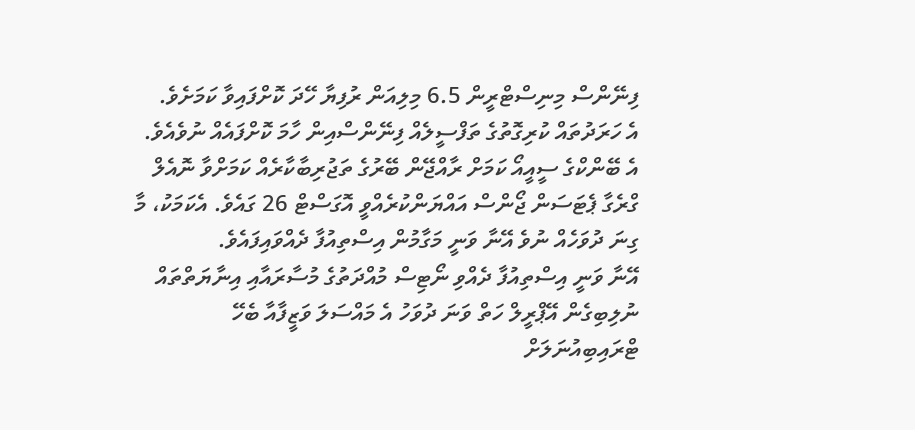ފިނޭންސް މިނިސްޓްރީން 6.5 މިލިއަން ރުފިޔާ ހޭދަ ކޮށްފައިވާ ކަމަށެވެ.
އެ ހަރަދުތައް ކުރިގޮތުގެ ތަފްސީލެއް ފިނޭންސްއިން ހާމަ ކޮށްފައެއް ނުވެއެވެ.
އެ ބޭންކްގެ ސީއީއޯ ކަމަށް ރާއްޖޭން ބޭރުގެ ތަޖުރިބާކާރެއް ކަމަށްވާ ނޮއެލް ގްރެގާ ޕެޓަސަން ޖޯންސް އައްޔަންކުރެއްވީ އޮގަސްޓް 26 ގައެވެ. އެކަމަކު، މާ ގިނަ ދުވަހެއް ނުވެ އޭނާ ވަނީ މަގާމުން އިސްތިއުފާ ދެއްވައިފައެވެ.
އޭނާ ވަނީ އިސްތިއުފާ ދެއްވި ނޯޓިސް މުއްދަތުގެ މުސާރައާއި އިނާޔަތްތައް ނުލިބިގެން އޭޕްރީލް ހަތް ވަނަ ދުވަހު އެ މައްސަލަ ވަޒީފާއާ ބެހޭ ޓްރައިބިއުނަލަށް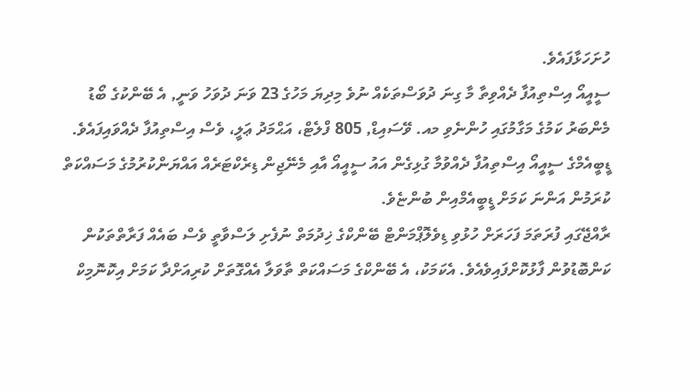ހުށަހަޅާފައެވެ.
ސީއީއޯ އިސްތިއުފާ ދެއްވިތާ މާ ގިނަ ދުވަސްތަކެއް ނުވެ މިދިޔަ މަހުގެ 23 ވަނަ ދުވަހު ވަނީ, އެ ބޭންކުގެ ބޯޑު މެންބަރު ކަމުގެ މަގާމުގައި ހުންނެވި މއ. ވޭސައިޑް, 805 ފްލެޓް، އަޙްމަދު ޢަލީ، ވެސް އިސްތިއުފާ ދެއްވައިފައެވެ.
ޑީބީއެމްގެ ސީއީއޯ އިސްތިއުފާ ދެއްވުމާ ގުޅިގެން އައު ސީއީއޯ އާއި މެނޭޖިން ޑިރެކްޓަރެއް އައްޔަންކުރުމުގެ މަސައްކަތް ކުރަމުން އަންނަ ކަމަށް ޑީބީއެމްއިން ބުންޏެވެ.
ރާއްޖޭގައި ފުރަތަމަ ފަހަރަށް ހުޅުވި ޑިވެލޮޕްމަންޓް ބޭންކްގެ ޚިދުމަތް ނުފެށި ލަސްވާތީ ވެސް ބައެއް ފަރާތްތަކުން ކަންބޮޑުވުން ފާޅުކޮށްފައިވެއެވެ. އެކަމަކު، އެ ބޭންކްގެ މަސައްކަތް ތާވަލާ އެއްގޮތަށް ކުރިއަށްދާ ކަމަށް އިކޮނޮމިކް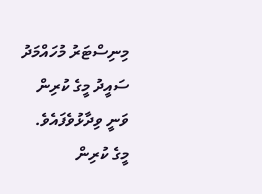މިނިސްޓަރު މުހައްމަދު ސައީދު މީގެ ކުރިން ވަނީ ވިދާޅުވެފައެވެ.
މީގެ ކުރިން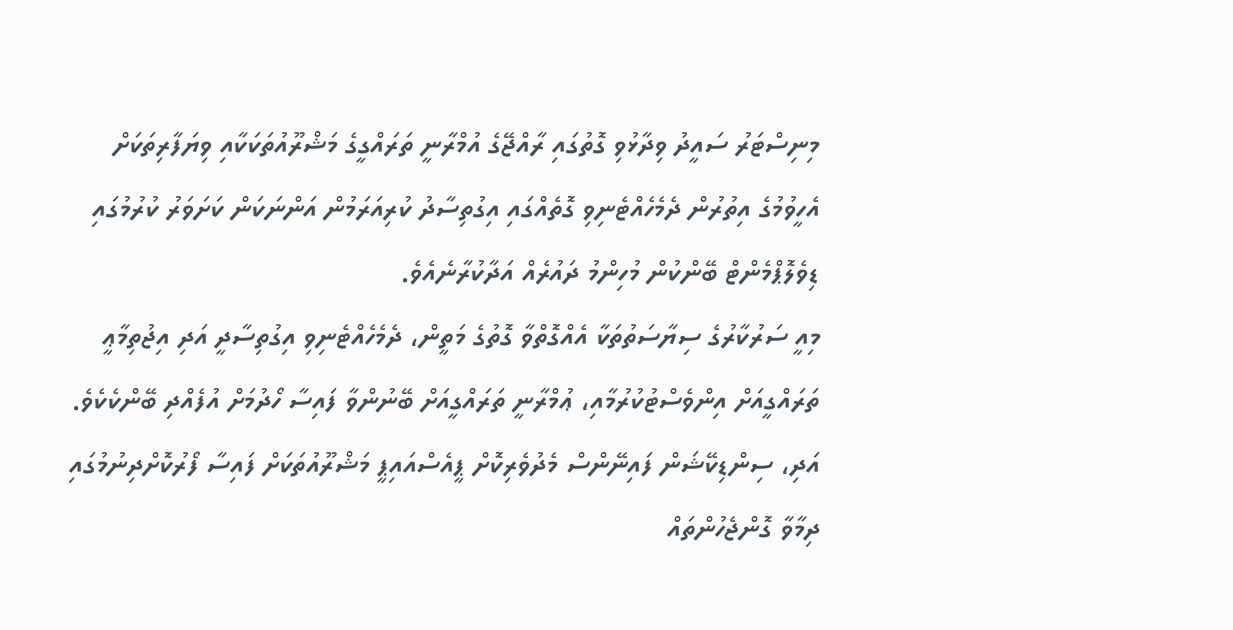މިނިސްޓަރު ސައީދު ވިދާޅުވި ގޮތުގައި ރާއްޖޭގެ އުމްރާނީ ތަރައްގީގެ މަޝްރޫއުތަކަކާއި ވިޔަފާރިތަކަށް އެހީވުމުގެ އިތުރުން ދެމެހެއްޓެނިވި ގޮތެއްގައި އިގުތިސާދު ކުރިއަރަމުން އަންނަކަން ކަށަވަރު ކުރުމުގައި ޑިވެލޮޕްމެންޓް ބޭންކުން މުހިންމު ދައުރެއް އަދާކުރާނެއެވެ.
މިއީ ސަރުކާރުގެ ސިޔާސަތުތަކާ އެއްގޮތްވާ ގޮތުގެ މަތީން، ދެމެހެއްޓެނިވި އިގުތިސާދީ އަދި އިޖުތިމާޢީ ތަރައްގީއަށް އިންވެސްޓުކުރުމާއި، ޢުމްރާނީ ތަރައްގީއަށް ބޭނުންވާ ފައިސާ ހޯދުމަށް އުފެއްދި ބޭންކެކެވެ.
އަދި، ސިންޑިކޭޝަން ފައިނޭންސް މެދުވެރިކޮށް ޕީއެސްއައިޕީ މަޝްރޫއުތަކަށް ފައިސާ ފޯރުކޮށްދިނުމުގައި ދިމާވާ ގޮންޖެހުންތައް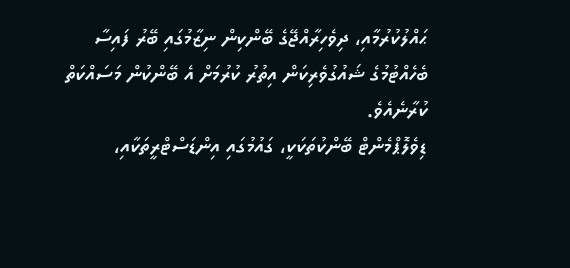ޙައްލުކުރުމާއި، ދިވެހިރާއްޖޭގެ ބޭންކިން ނިޒާމުގައި ބޭރު ފައިސާ ބެހެއްޓުމުގެ ޝައުގުވެރިކަން އިތުރު ކުރުމަށް އެ ބޭންކުން މަސައްކަތް ކުރާނެއެވެ.
ޑިވެލޮޕްމެންޓް ބޭންކުތަކަކީ، ގައުމުގައި އިންޑަސްޓްރީތަކާއި،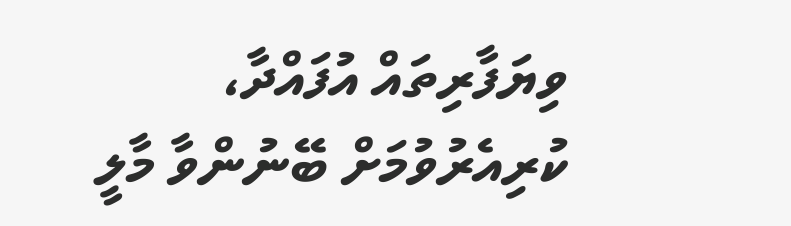ވިޔަފާރިތައް އުފައްދާ، ކުރިއެރުވުމަށް ބޭނުންވާ މާލީ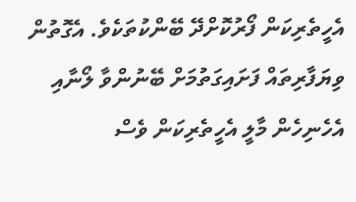އެހީތެރިކަން ފޯރުކޮށްދޭ ބޭންކުތަކެވެ. އެގޮތުން ވިޔަފާރިތައް ފަށައިގަތުމަށް ބޭނުންވާ ލޯނާއި އެހެނިހެން މާލީ އެހީތެރިކަން ވެސް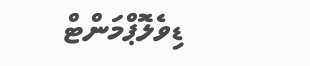ޑިވެލޮޕްމަންޓް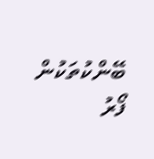ބޭންކުތަކުން ފޯރު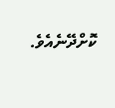ކޮށްދޭނެއެވެ.